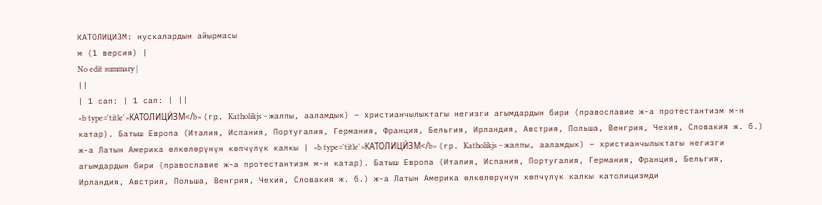КАТОЛИЦИЗМ: нускалардын айырмасы
м (1 версия) |
No edit summary |
||
| 1 сап: | 1 сап: | ||
<b type='title'>КАТОЛИЦИ́ЗМ</b> (гр. Katholikjs – жалпы, ааламдык) – христианчылыктагы негизги агымдардын бири (православие ж-а протестантизм м-н катар). Батыш Европа (Италия, Испания, Португалия, Германия, Франция, Бельгия, Ирландия, Австрия, Польша, Венгрия, Чехия, Словакия ж. б.) ж-а Латын Америка өлкөлөрүнүн көпчүлүк калкы | <b type='title'>КАТОЛИЦИ́ЗМ</b> (гр. Katholikjs – жалпы, ааламдык) – христианчылыктагы негизги агымдардын бири (православие ж-а протестантизм м-н катар). Батыш Европа (Италия, Испания, Португалия, Германия, Франция, Бельгия, Ирландия, Австрия, Польша, Венгрия, Чехия, Словакия ж. б.) ж-а Латын Америка өлкөлөрүнүн көпчүлүк калкы католицизмди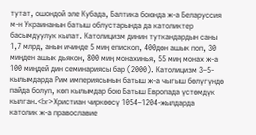тутат, ошондой эле Кубада, Балтика боюнда ж-а Беларуссия м-н Украинанын батыш облустарында да католиктер басымдуулук кылат. Католицизм динин туткандардын саны 1,7 млрд, анын ичинде 5 миң епископ, 400дөн ашык поп, 30 миңден ашык дьякон, 800 миң монахинья, 55 миң монах ж-а 100 миңдей дин семинариясы бар (2000). Католицизм 3–5-кылымдарда Рим империясынын батыш ж-а чыгыш бөлүгүндө пайда болуп, көп кылымдар бою Батыш Европада үстөмдүк кылган.<br>Христиан чиркөөсү 1054–1204-жылдарда католик ж-а православие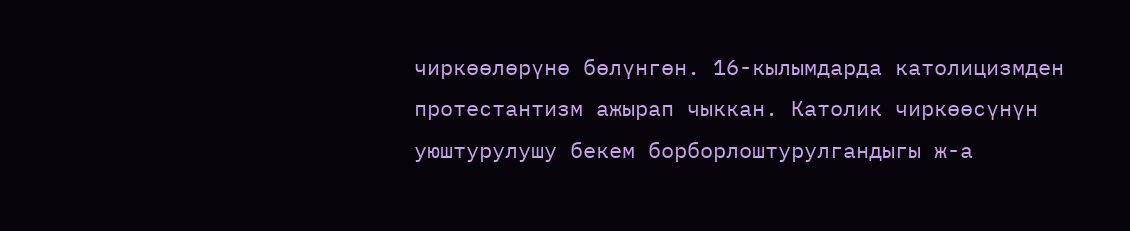чиркөөлөрүнө бөлүнгөн. 16-кылымдарда католицизмден протестантизм ажырап чыккан. Католик чиркөөсүнүн уюштурулушу бекем борборлоштурулгандыгы ж-а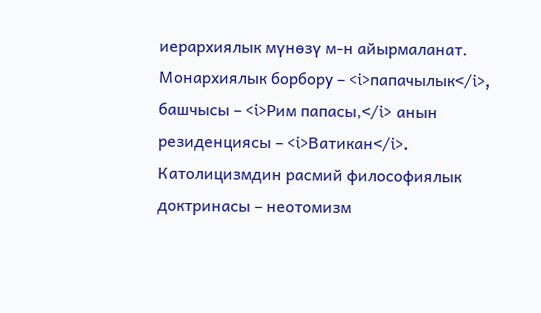иерархиялык мүнөзү м-н айырмаланат. Монархиялык борбору – <i>папачылык</i>, башчысы – <i>Рим папасы,</i> анын резиденциясы – <i>Ватикан</i>. Католицизмдин расмий философиялык доктринасы – неотомизм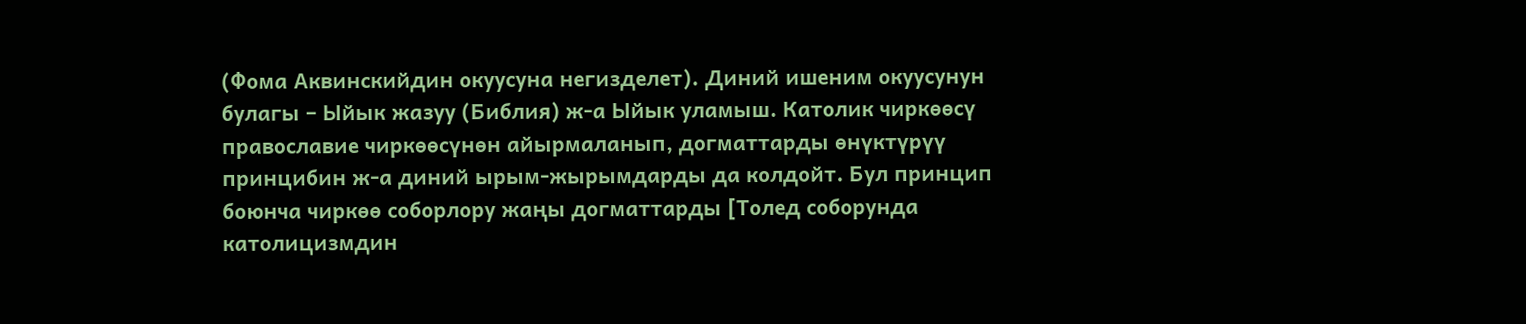(Фома Аквинскийдин окуусуна негизделет). Диний ишеним окуусунун булагы – Ыйык жазуу (Библия) ж-а Ыйык уламыш. Католик чиркөөсү православие чиркөөсүнөн айырмаланып, догматтарды өнүктүрүү принцибин ж-а диний ырым-жырымдарды да колдойт. Бул принцип боюнча чиркөө соборлору жаңы догматтарды [Толед соборунда католицизмдин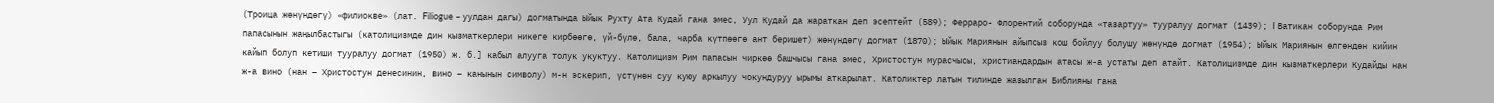(Троица жөнүндөгү) «филиокве» (лат. Filiogue – уулдан дагы) догматында Ыйык Рухту Ата Кудай гана эмес, Уул Кудай да жараткан деп эсептейт (589); Ферраро- Флорентий соборунда «тазартуу» тууралуу догмат (1439); I Ватикан соборунда Рим папасынын жаңылбастыгы (католицизмде дин кызматкерлери никеге кирбөөгө, үй-бүлө, бала, чарба күтпөөгө ант беришет) жөнүндөгү догмат (1870); Ыйык Мариянын айыпсыз кош бойлуу болушу жөнүндө догмат (1954); Ыйык Мариянын өлгөндөн кийин кайып болуп кетиши тууралуу догмат (1950) ж. б.] кабыл алууга толук укуктуу. Католицизм Рим папасын чиркөө башчысы гана эмес, Христостун мурасчысы, христиандардын атасы ж-а устаты деп атайт. Католицизмде дин кызматкерлери Кудайды нан ж-а вино (нан – Христостун денесинин, вино – канынын символу) м-н эскерип, үстүнөн суу куюу аркылуу чокундуруу ырымы аткарылат. Католиктер латын тилинде жазылган Библияны гана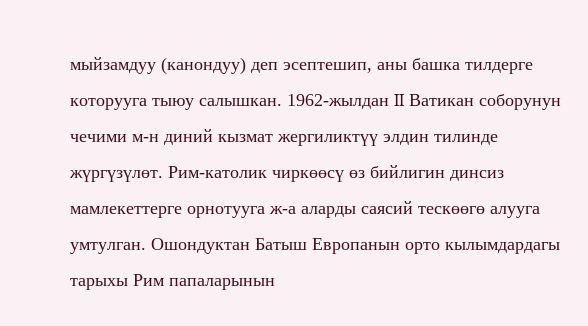мыйзамдуу (канондуу) деп эсептешип, аны башка тилдерге которууга тыюу салышкан. 1962-жылдан II Ватикан соборунун чечими м-н диний кызмат жергиликтүү элдин тилинде жүргүзүлөт. Рим-католик чиркөөсү өз бийлигин динсиз мамлекеттерге орнотууга ж-а аларды саясий тескөөгө алууга умтулган. Ошондуктан Батыш Европанын орто кылымдардагы тарыхы Рим папаларынын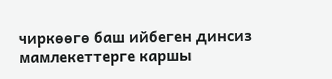чиркөөгө баш ийбеген динсиз мамлекеттерге каршы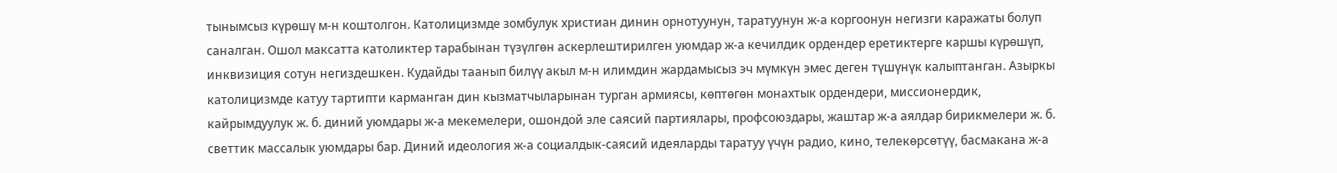тынымсыз күрөшү м-н коштолгон. Католицизмде зомбулук христиан динин орнотуунун, таратуунун ж-а коргоонун негизги каражаты болуп саналган. Ошол максатта католиктер тарабынан түзүлгөн аскерлештирилген уюмдар ж-а кечилдик ордендер еретиктерге каршы күрөшүп, инквизиция сотун негиздешкен. Кудайды таанып билүү акыл м-н илимдин жардамысыз эч мүмкүн эмес деген түшүнүк калыптанган. Азыркы католицизмде катуу тартипти карманган дин кызматчыларынан турган армиясы, көптөгөн монахтык ордендери, миссионердик, кайрымдуулук ж. б. диний уюмдары ж-а мекемелери, ошондой эле саясий партиялары, профсоюздары, жаштар ж-а аялдар бирикмелери ж. б. светтик массалык уюмдары бар. Диний идеология ж-а социалдык-саясий идеяларды таратуу үчүн радио, кино, телекөрсөтүү, басмакана ж-а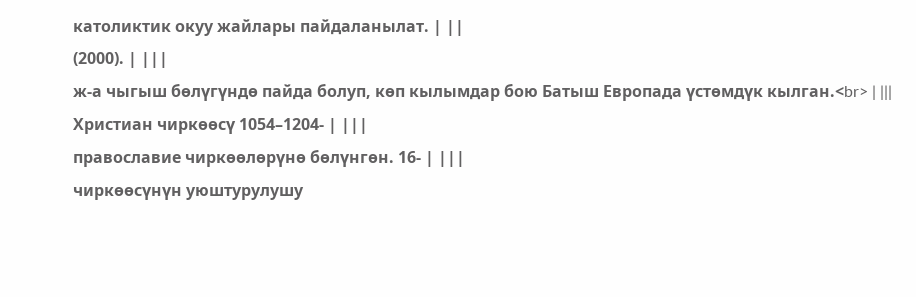католиктик окуу жайлары пайдаланылат. | ||
(2000). | |||
ж-а чыгыш бөлүгүндө пайда болуп, көп кылымдар бою Батыш Европада үстөмдүк кылган.<br> | |||
Христиан чиркөөсү 1054–1204- | |||
православие чиркөөлөрүнө бөлүнгөн. 16- | |||
чиркөөсүнүн уюштурулушу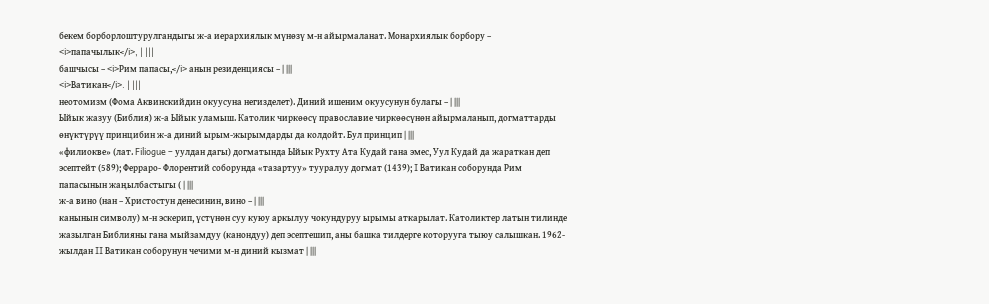бекем борборлоштурулгандыгы ж-а иерархиялык мүнөзү м-н айырмаланат. Монархиялык борбору – <i>папачылык</i>, | |||
башчысы – <i>Рим папасы,</i> анын резиденциясы – | |||
<i>Ватикан</i>. | |||
неотомизм (Фома Аквинскийдин окуусуна негизделет). Диний ишеним окуусунун булагы – | |||
Ыйык жазуу (Библия) ж-а Ыйык уламыш. Католик чиркөөсү православие чиркөөсүнөн айырмаланып, догматтарды өнүктүрүү принцибин ж-а диний ырым-жырымдарды да колдойт. Бул принцип | |||
«филиокве» (лат. Filiogue – уулдан дагы) догматында Ыйык Рухту Ата Кудай гана эмес, Уул Кудай да жараткан деп эсептейт (589); Ферраро- Флорентий соборунда «тазартуу» тууралуу догмат (1439); I Ватикан соборунда Рим папасынын жаңылбастыгы ( | |||
ж-а вино (нан – Христостун денесинин, вино – | |||
канынын символу) м-н эскерип, үстүнөн суу куюу аркылуу чокундуруу ырымы аткарылат. Католиктер латын тилинде жазылган Библияны гана мыйзамдуу (канондуу) деп эсептешип, аны башка тилдерге которууга тыюу салышкан. 1962-жылдан II Ватикан соборунун чечими м-н диний кызмат | |||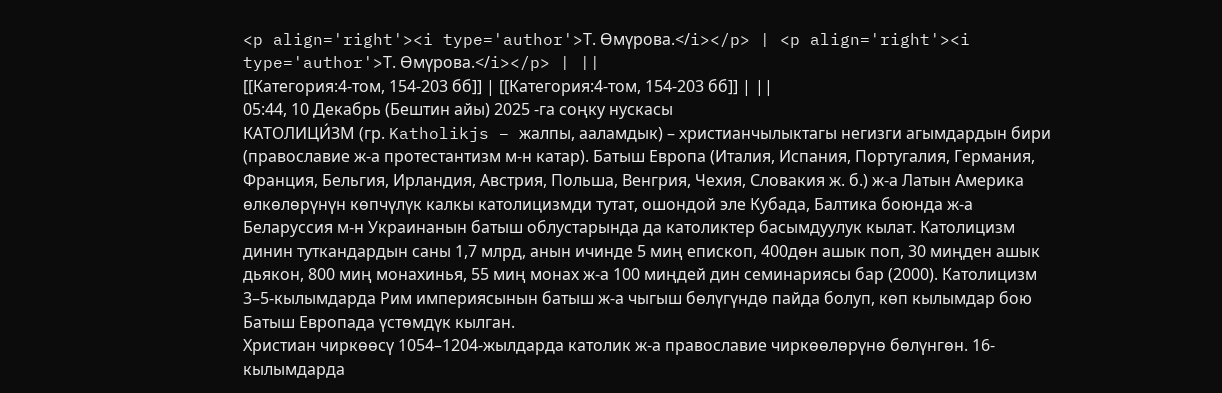<p align='right'><i type='author'>Т. Өмүрова.</i></p> | <p align='right'><i type='author'>Т. Өмүрова.</i></p> | ||
[[Категория:4-том, 154-203 бб]] | [[Категория:4-том, 154-203 бб]] | ||
05:44, 10 Декабрь (Бештин айы) 2025 -га соңку нускасы
КАТОЛИЦИ́ЗМ (гр. Katholikjs – жалпы, ааламдык) – христианчылыктагы негизги агымдардын бири (православие ж-а протестантизм м-н катар). Батыш Европа (Италия, Испания, Португалия, Германия, Франция, Бельгия, Ирландия, Австрия, Польша, Венгрия, Чехия, Словакия ж. б.) ж-а Латын Америка өлкөлөрүнүн көпчүлүк калкы католицизмди тутат, ошондой эле Кубада, Балтика боюнда ж-а Беларуссия м-н Украинанын батыш облустарында да католиктер басымдуулук кылат. Католицизм динин туткандардын саны 1,7 млрд, анын ичинде 5 миң епископ, 400дөн ашык поп, 30 миңден ашык дьякон, 800 миң монахинья, 55 миң монах ж-а 100 миңдей дин семинариясы бар (2000). Католицизм 3–5-кылымдарда Рим империясынын батыш ж-а чыгыш бөлүгүндө пайда болуп, көп кылымдар бою Батыш Европада үстөмдүк кылган.
Христиан чиркөөсү 1054–1204-жылдарда католик ж-а православие чиркөөлөрүнө бөлүнгөн. 16-кылымдарда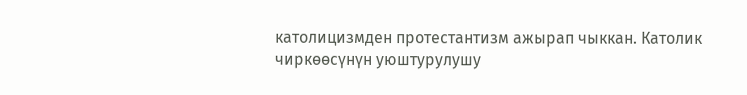католицизмден протестантизм ажырап чыккан. Католик чиркөөсүнүн уюштурулушу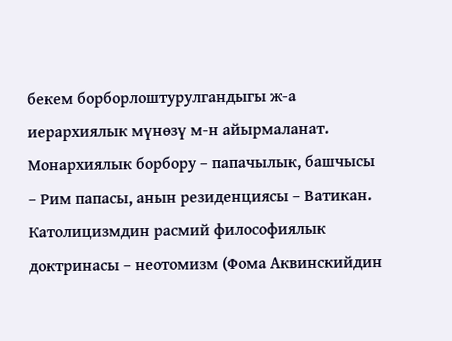бекем борборлоштурулгандыгы ж-а иерархиялык мүнөзү м-н айырмаланат. Монархиялык борбору – папачылык, башчысы – Рим папасы, анын резиденциясы – Ватикан. Католицизмдин расмий философиялык доктринасы – неотомизм (Фома Аквинскийдин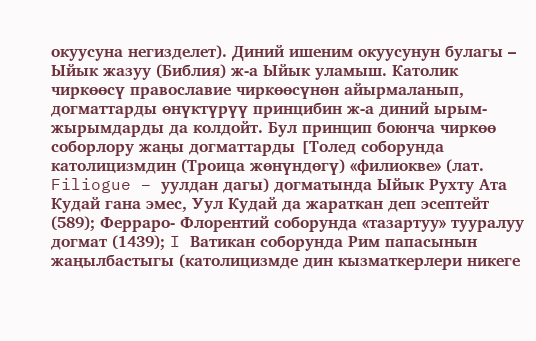окуусуна негизделет). Диний ишеним окуусунун булагы – Ыйык жазуу (Библия) ж-а Ыйык уламыш. Католик чиркөөсү православие чиркөөсүнөн айырмаланып, догматтарды өнүктүрүү принцибин ж-а диний ырым-жырымдарды да колдойт. Бул принцип боюнча чиркөө соборлору жаңы догматтарды [Толед соборунда католицизмдин (Троица жөнүндөгү) «филиокве» (лат. Filiogue – уулдан дагы) догматында Ыйык Рухту Ата Кудай гана эмес, Уул Кудай да жараткан деп эсептейт (589); Ферраро- Флорентий соборунда «тазартуу» тууралуу догмат (1439); I Ватикан соборунда Рим папасынын жаңылбастыгы (католицизмде дин кызматкерлери никеге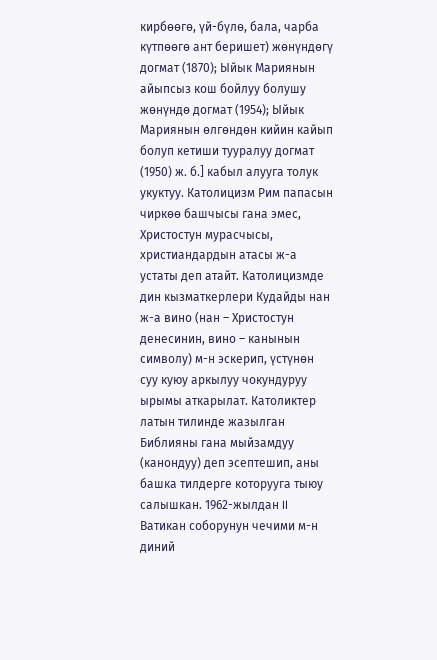кирбөөгө, үй-бүлө, бала, чарба күтпөөгө ант беришет) жөнүндөгү догмат (1870); Ыйык Мариянын айыпсыз кош бойлуу болушу жөнүндө догмат (1954); Ыйык Мариянын өлгөндөн кийин кайып болуп кетиши тууралуу догмат (1950) ж. б.] кабыл алууга толук укуктуу. Католицизм Рим папасын чиркөө башчысы гана эмес, Христостун мурасчысы, христиандардын атасы ж-а устаты деп атайт. Католицизмде дин кызматкерлери Кудайды нан ж-а вино (нан – Христостун денесинин, вино – канынын символу) м-н эскерип, үстүнөн суу куюу аркылуу чокундуруу ырымы аткарылат. Католиктер латын тилинде жазылган Библияны гана мыйзамдуу (канондуу) деп эсептешип, аны башка тилдерге которууга тыюу салышкан. 1962-жылдан II Ватикан соборунун чечими м-н диний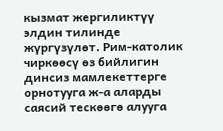кызмат жергиликтүү элдин тилинде жүргүзүлөт. Рим-католик чиркөөсү өз бийлигин динсиз мамлекеттерге орнотууга ж-а аларды саясий тескөөгө алууга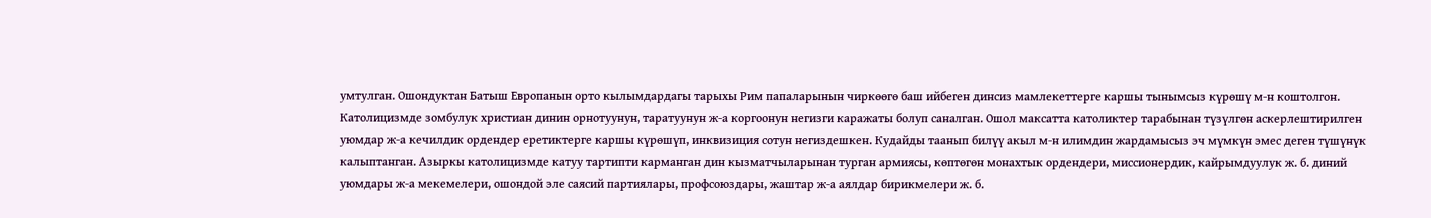умтулган. Ошондуктан Батыш Европанын орто кылымдардагы тарыхы Рим папаларынын чиркөөгө баш ийбеген динсиз мамлекеттерге каршы тынымсыз күрөшү м-н коштолгон. Католицизмде зомбулук христиан динин орнотуунун, таратуунун ж-а коргоонун негизги каражаты болуп саналган. Ошол максатта католиктер тарабынан түзүлгөн аскерлештирилген уюмдар ж-а кечилдик ордендер еретиктерге каршы күрөшүп, инквизиция сотун негиздешкен. Кудайды таанып билүү акыл м-н илимдин жардамысыз эч мүмкүн эмес деген түшүнүк калыптанган. Азыркы католицизмде катуу тартипти карманган дин кызматчыларынан турган армиясы, көптөгөн монахтык ордендери, миссионердик, кайрымдуулук ж. б. диний уюмдары ж-а мекемелери, ошондой эле саясий партиялары, профсоюздары, жаштар ж-а аялдар бирикмелери ж. б.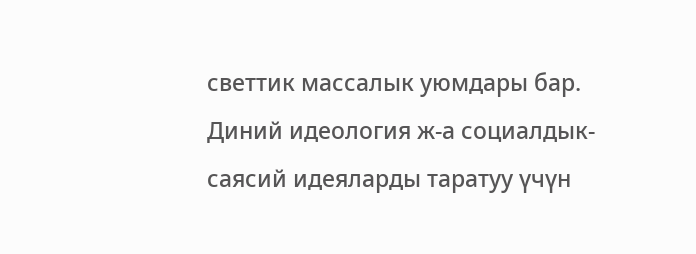светтик массалык уюмдары бар. Диний идеология ж-а социалдык-саясий идеяларды таратуу үчүн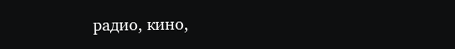радио, кино,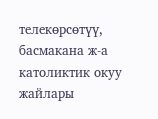телекөрсөтүү, басмакана ж-а католиктик окуу жайлары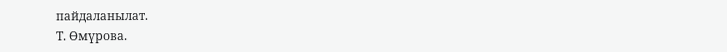пайдаланылат.
Т. Өмүрова.